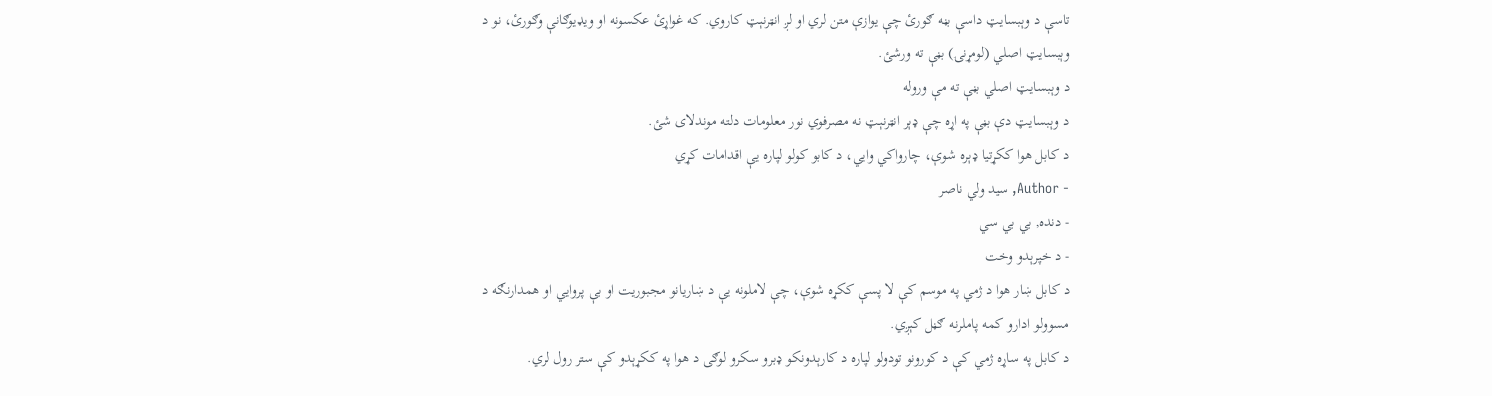تاسې د وېبسایټ داسې بڼه ګورئ چې یوازې متن لري او لږ انټرنېټ کاروي. که غواړئ عکسونه او ویډیوګانې وګورئ، نو د وېبسایټ اصلي (لومړنۍ) بڼې ته ورشئ.
د وېبسایټ اصلي بڼې ته مې وروله
د وېبسایټ دې بڼې په اړه چې ډېر انټرنېټ نه مصرفوي نور معلومات دلته موندلای شئ.
د کابل هوا ککړتیا ډېره شوې، چارواکي وايي، د کابو کولو لپاره یې اقدامات کړي
- Author, سید ولي ناصر
- دنده, بي بي سي
- د خپرېدو وخت
د کابل ښار هوا د ژمي په موسم کې لا پسې ککړه شوې، چې لاملونه یې د ښاریانو مجبوریت او بې پروايي او همدارنګه د مسوولو ادارو کمه پاملرنه ګڼل کېږي.
د کابل په ساړه ژمي کې د کورونو تودولو لپاره د کارېدونکو ډبرو سکرو لوګی د هوا په ککړېدو کې ستر رول لري.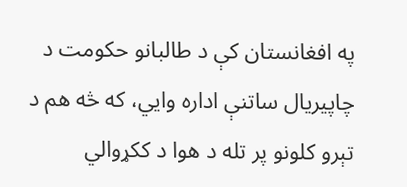په افغانستان کې د طالبانو حکومت د چاپیریال ساتنې اداره وايي، که څه هم د تېرو کلونو پر تله د هوا د ککړوالي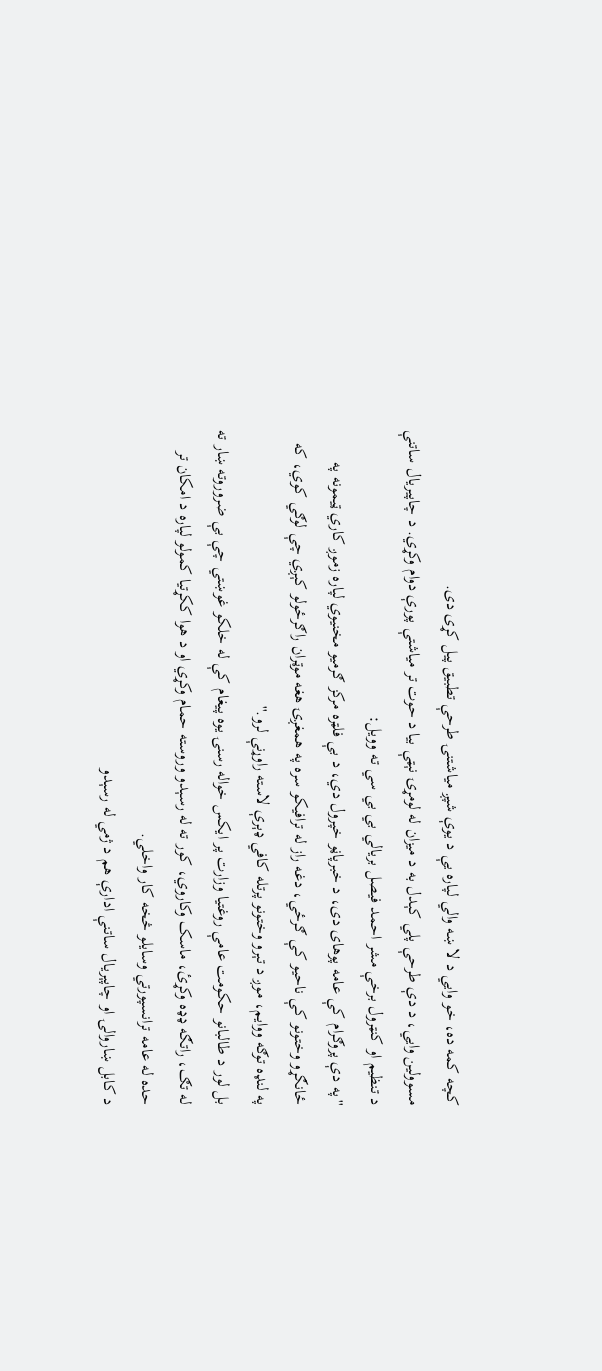کچه کمه ده، خو وايي د لا ښه والي لپاره یې د یوې شپږ میاشتنۍ طرحې تطبیق پیل کړی دی.
مسوولین وايي، د دې طرحې پلي کېدل به د میزان له لومړۍ نېټې بیا د حوت تر میاشتې پورې دوام وکړي. د چاپیریال ساتنې د تنظیم او کنټرول برخې مشر احمد فیصل بریالي بي بي سي ته وویل:
''په دې پروګرام کې عامه پوهای دی، د خبرپاڼو خپرول دي، د بې فلټره مرکز ګرمیو مخنیوي لپاره زموږ کاري ټیمونه په ځانګړو وختونو کې ناحیو کې ګرځي، دغه راز له ترافیکو سره په همغږۍ هغه موټران راګرځولو کېږي چې لوګي کوي، که په لنډه توګه ووایم، موږ د تېرو وختونو پرتله کافي ډېرې لاسته راوړنې لرو.''
بل لور د طالبانو حکومت عامې روغتیا وزارت پر ایکس خواله رسنۍ یوه پیغام کې له خلکو غوښتي چې بې ضروروته ښار ته له تګ، راتګه ډډه وکړئ، ماسک وکاروي، کور ته له رسېدو وروسته حمام وکړي او د هوا ککړتیا کمولو لپاره د امکان تر حده له عامه ترانسپورتي وسایلو څخه کار واخلي.
د کابل ښاروالۍ او چاپېریال ساتنې ادارې هم د ژمي له رسېدو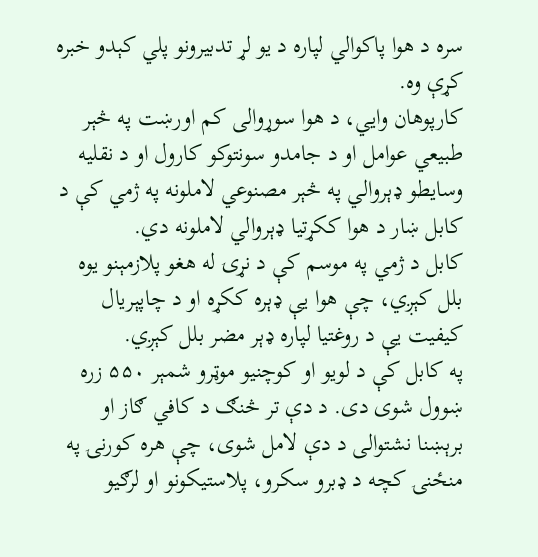سره د هوا پاکوالي لپاره د یو لړ تدبیرونو پلي کېدو خبره کړې وه.
کارپوهان وايي، د هوا سوړوالی کم اورښت په څېر طبیعي عوامل او د جامدو سونتوکو کارول او د نقلیه وسایطو ډېروالي په څېر مصنوعي لاملونه په ژمي کې د کابل ښار د هوا ککړتیا ډېروالي لاملونه دي.
کابل د ژمي په موسم کې د نړۍ له هغو پلازمېنو یوه بلل کېږي، چې هوا یې ډېره ککړه او د چاپېریال کیفیت یې د روغتیا لپاره ډېر مضر بلل کېږي.
په کابل کې د لویو او کوچنیو موټرو شمېر ۵۵۰ زره ښوول شوی دی. د دې تر څنګ د کافي ګاز او برېښنا نشتوالی د دې لامل شوی، چې هره کورنۍ په منځنۍ کچه د ډبرو سکرو، پلاستیکونو او لرګیو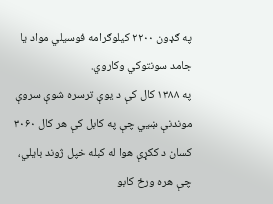په ګډون ۲۲۰۰ کیلوګرامه فوسیلي مواد یا جامد سونتوکي وکاروي.
په ۱۳۸۸ کال کې د یوې ترسره شوې سروې موندنې ښيي چې په کابل کې هر کال ۳۰۶۰ کسان د ککړې هوا له کبله خپل ژوند بایلي، چې هره ورځ کابو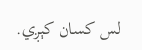لس کسان کېږي.